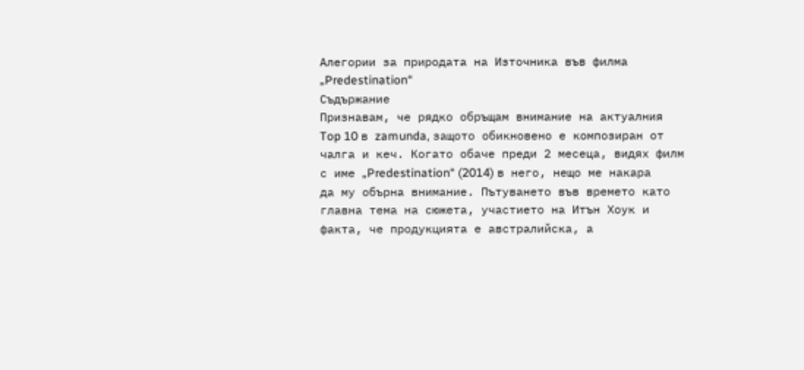Алегории за природата на Източника във филма „Predestination“
Съдържание
Признавам, че рядко обръщам внимание на актуалния Top 10 в zamunda, защото обикновено е композиран от чалга и кеч. Когато обаче преди 2 месецa, видях филм с име „Predestination“ (2014) в него, нещо ме накара да му обърна внимание. Пътуването във времето като главна тема на сюжета, участието на Итън Хоук и факта, че продукцията е австралийска, а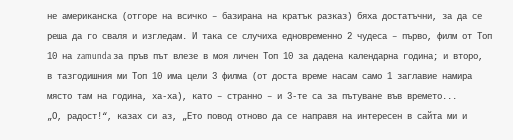не американска (отгоре на всичко – базирана на кратък разказ) бяха достатъчни, за да се реша да го сваля и изгледам. И така се случиха едновременно 2 чудеса – първо, филм от Топ 10 на zamunda за пръв път влезе в моя личен Топ 10 за дадена календарна година; и второ, в тазгодишния ми Топ 10 има цели 3 филма (от доста време насам само 1 заглавие намира място там на година, ха-ха), като – странно – и 3-те са за пътуване във времето...
„О, радост!“, казах си аз, „Ето повод отново да се направя на интересен в сайта ми и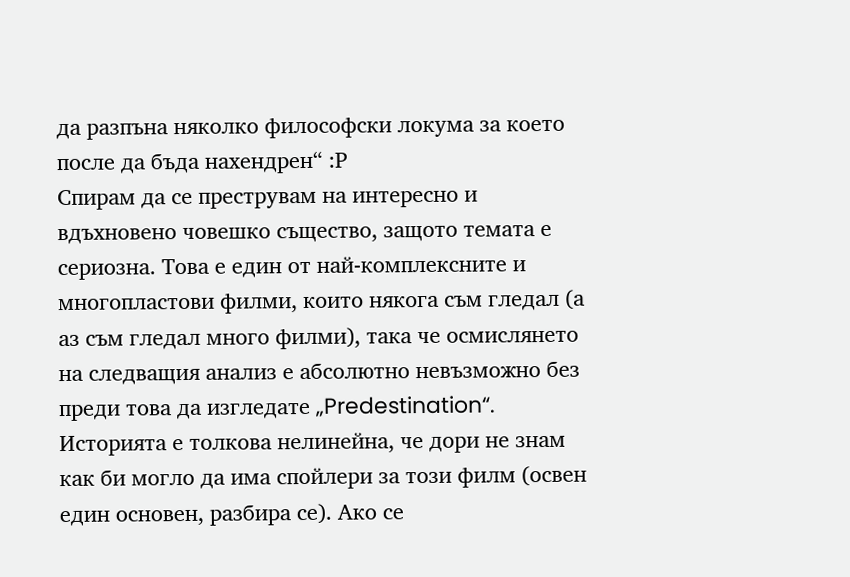да разпъна няколко философски локума за което после да бъда нахендрен“ :Р
Спирам да се преструвам на интересно и вдъхновено човешко същество, защото темата е сериозна. Това е един от най-комплексните и многопластови филми, които някога съм гледал (а аз съм гледал много филми), така че осмислянето на следващия анализ е абсолютно невъзможно без преди това да изгледате „Predestination“. Историята е толкова нелинейна, че дори не знам как би могло да има спойлери за този филм (освен един основен, разбира се). Ако се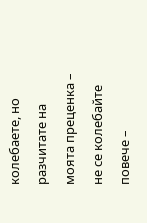колебаете, но разчитате на моята преценка – не се колебайте повече –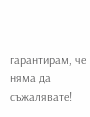гарантирам, че няма да съжалявате!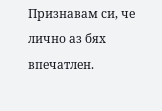Признавам си, че лично аз бях впечатлен.